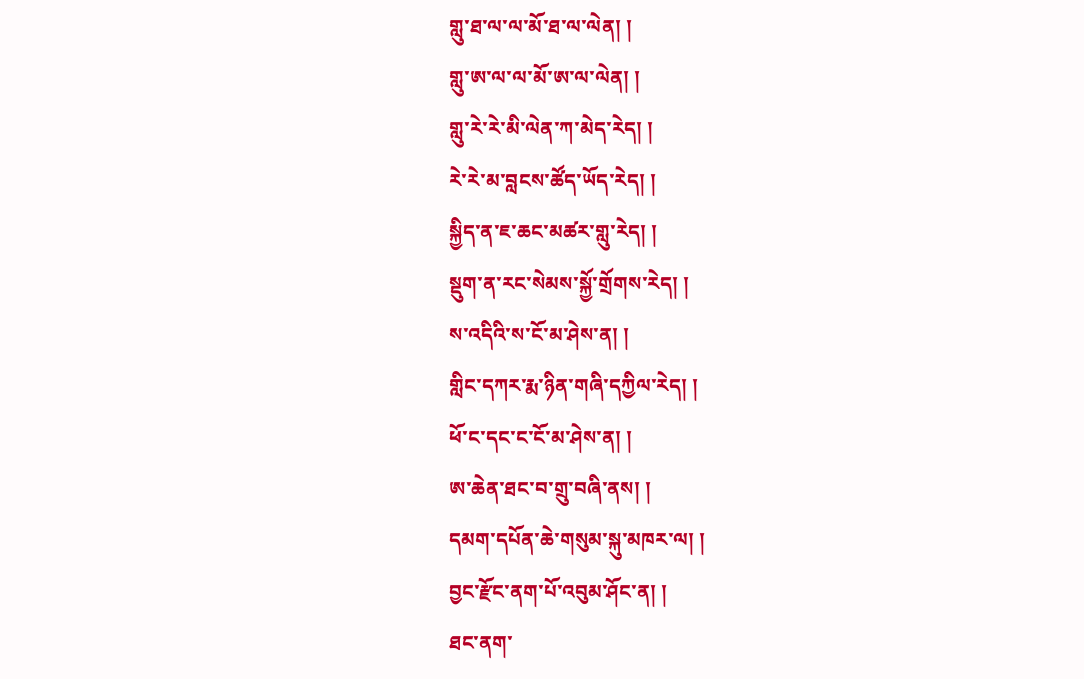གླུ་ཐ་ལ་ལ་མོ་ཐ་ལ་ལེན། །
གླུ་ཨ་ལ་ལ་མོ་ཨ་ལ་ལེན། །
གླུ་རེ་རེ་མི་ལེན་ཀ་མེད་རེད། །
རེ་རེ་མ་བླངས་ཚོད་ཡོད་རེད། །
སྐྱིད་ན་ཇ་ཆང་མཚར་གླུ་རེད། །
སྡུག་ན་རང་སེམས་སྐྱོ་གྲོགས་རེད། །
ས་འདིའི་ས་ངོ་མ་ཤེས་ན། །
གླིང་དཀར་རྨ་ཉིན་གཞི་དཀྱིལ་རེད། །
ཕོ་ང་དང་ང་ངོ་མ་ཤེས་ན། །
ཨ་ཆེན་ཐང་བ་གྲུ་བཞི་ནས། །
དམག་དཔོན་ཆེ་གསུམ་སྐུ་མཁར་ལ། །
བྱང་རྫོང་ནག་པོ་འབུམ་ཤོང་ན། །
ཐང་ནག་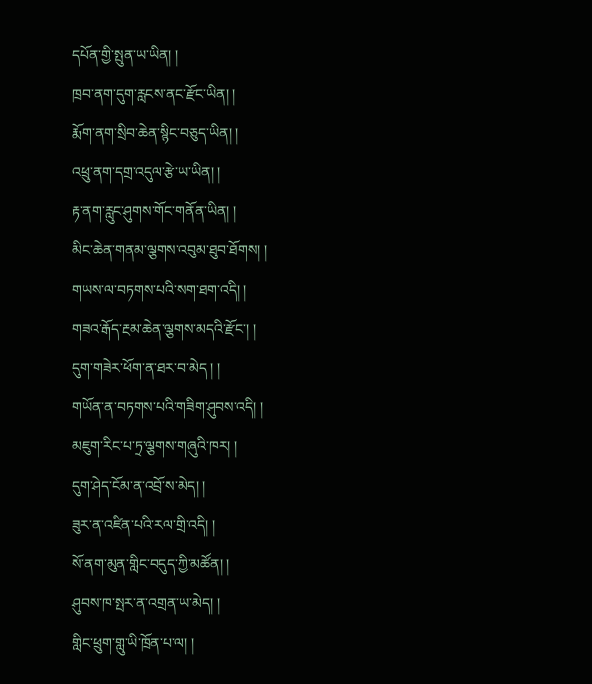དཔོན་གྱི་སྤུན་ཡ་ཡིན། །
ཁྲབ་ནག་དུག་རླངས་ནང་རྫོང་ཡིན། །
རྨོག་ནག་སྲིབ་ཆེན་སྙིང་བཅུད་ཡིན། །
འཕྲུ་ནག་དགྲ་འདུལ་རྩེ་ཡ་ཡིན། །
རྟ་ནག་རླུང་ཤུགས་གོང་གནོན་ཡིན། །
མིང་ཆེན་གནམ་ལྕགས་འབུམ་ཐུབ་ཐོགས། །
གཡས་ལ་བཏགས་པའི་སག་ཐག་འདི། །
གཟའ་རྒོད་རྔམ་ཆེན་ལྕགས་མདའི་རྫོང་། །
དུག་གཟེར་ཕོག་ན་ཐར་བ་མེད ། །
གཡོན་ན་བཏགས་པའི་གཟིག་ཤུབས་འདི། །
མཇུག་རིང་པ་ཏྲ་ལྕགས་གཞུའི་ཁར། །
དུག་ཤེད་ངོམ་ན་འབྲོ་ས་མེད། །
ཟུར་ན་འཛིན་པའི་རལ་གྲི་འདི། །
སོ་ནག་མུན་གླིང་བདུད་ཀྱི་མཚོན། །
ཤུབས་ཁ་སྤར་ན་འགྲན་ཡ་མེད། །
གླིང་ཕྲུག་གླུ་ཡི་ཁྲོན་པ་ལ། །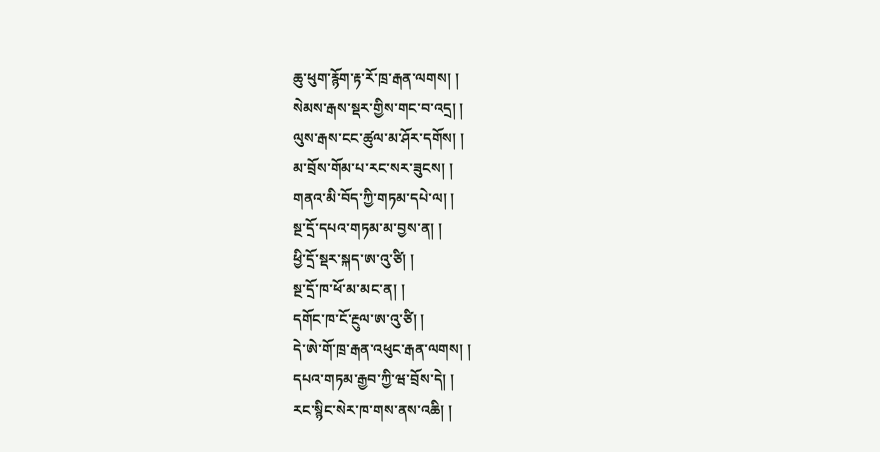ཆུ་ཕུག་རྙོག་རྟ་རོ་ཁྲ་རྒན་ལགས། །
སེམས་རྒས་སྡར་གྱིས་གང་བ་འདྲ། །
ལུས་རྒས་ངང་ཚུལ་མ་ཤོར་དགོས། །
མ་བྲོས་གོམ་པ་རང་སར་ཟུངས། །
གནའ་མི་བོད་ཀྱི་གཏམ་དཔེ་ལ། །
སྔ་དྲོ་དཔའ་གཏམ་མ་བྱས་ན། །
ཕྱི་དྲོ་སྡར་སྐད་ཨ་འུ་ཙི། །
སྔ་དྲོ་ཁ་ཕོ་མ་མང་ན། །
དགོང་ཁ་ངོ་རྔུལ་ཨ་འུ་ཙི། །
དེ་ཨེ་གོ་ཁྲ་རྒན་འཕུང་རྒན་ལགས། །
དཔའ་གཏམ་རྒྱབ་ཀྱི་ཝ་བྲོས་དེ། །
རང་སྙིང་སེར་ཁ་གས་ནས་འཆི། །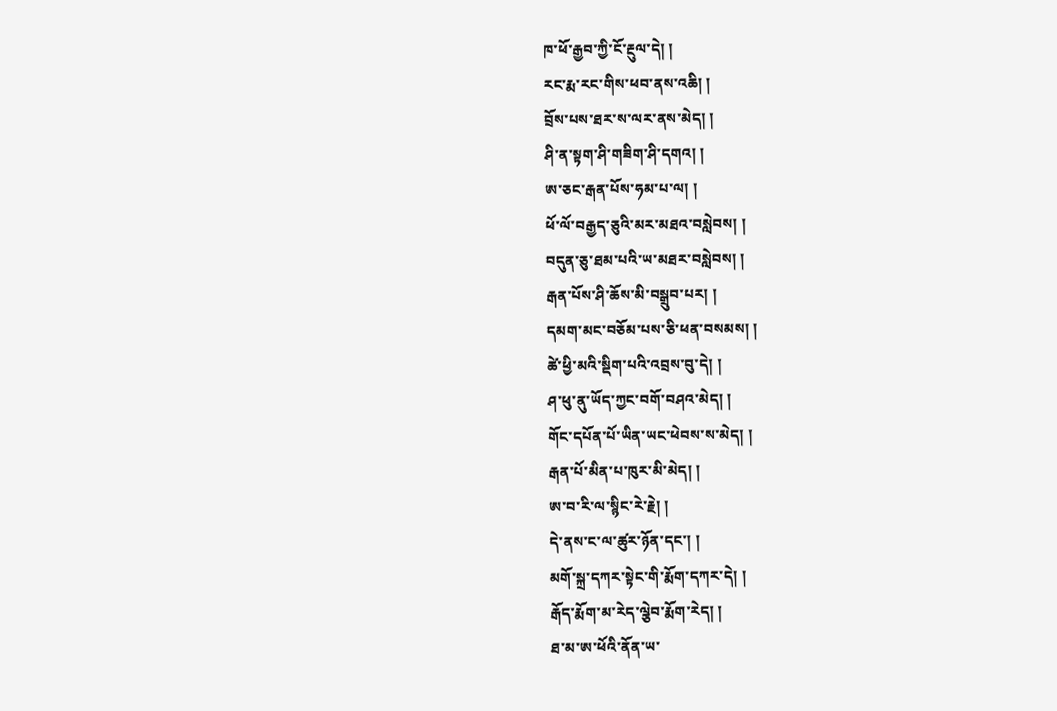ཁ་ཕོ་རྒྱབ་ཀྱི་ངོ་རྔུལ་དེ། །
རང་རྨ་རང་གིས་ཕབ་ནས་འཆི། །
བྲོས་པས་ཐར་ས་ལར་ནས་མེད། །
ཤི་ན་སྟག་ཤི་གཟིག་ཤི་དགའ། །
ཨ་ཅང་རྒན་པོས་ཧམ་པ་ལ། །
ཕོ་ལོ་བརྒྱད་ཅུའི་མར་མཐའ་བསླེབས། །
བདུན་ཅུ་ཐམ་པའི་ཡ་མཐར་བསླེབས། །
རྒན་པོས་ཤི་ཆོས་མི་བསྒྲུབ་པར། །
དམག་མང་བཅོམ་པས་ཅི་ཕན་བསམས། །
ཚེ་ཕྱི་མའི་སྡིག་པའི་འབྲས་བུ་དེ། །
ཤ་ཕུ་ནུ་ཡོད་ཀྱང་བགོ་བཤའ་མེད། །
གོང་དཔོན་པོ་ཡིན་ཡང་ཕེབས་ས་མེད། །
རྒན་པོ་མིན་པ་ཁུར་མི་མེད། །
ཨ་བ་རི་ལ་སྙིང་རེ་རྗེ། །
དེ་ནས་ང་ལ་ཚུར་ཉོན་དང་། །
མགོ་སྐྲ་དཀར་སྟེང་གི་རྨོག་དཀར་དེ། །
རྒོད་རྨོག་མ་རེད་ལྕེབ་རྨོག་རེད། །
ཐ་མ་ཨ་ཕོའི་ནོན་ཡ་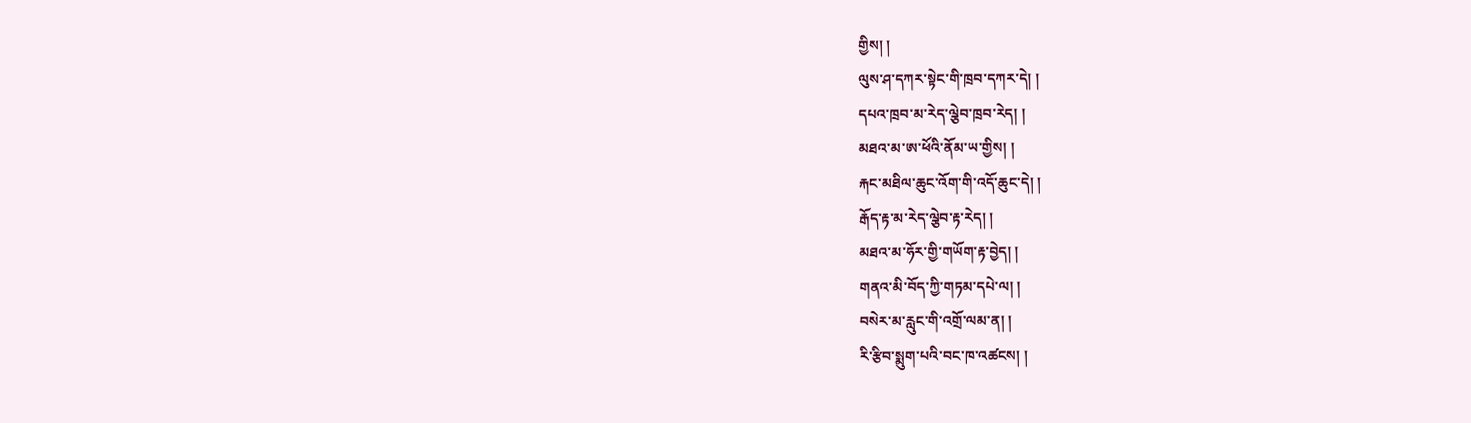གྱིས། །
ལུས་ཤ་དཀར་སྟེང་གི་ཁྲབ་དཀར་དེ། །
དཔའ་ཁྲབ་མ་རེད་ལྕེབ་ཁྲབ་རེད། །
མཐའ་མ་ཨ་ཕོའི་ནོམ་ཡ་གྱིས། །
རྐང་མཐིལ་ཆུང་འོག་གི་འདོ་ཆུང་དེ། །
རྒོད་རྟ་མ་རེད་ལྕེབ་རྟ་རེད། །
མཐའ་མ་ཧོར་གྱི་གཡོག་རྟ་བྱེད། །
གནའ་མི་བོད་ཀྱི་གཏམ་དཔེ་ལ། །
བསེར་མ་རླུང་གི་འགྲོ་ལམ་ན། །
རི་རྩིབ་སྨུག་པའི་བང་ཁ་འཚངས། །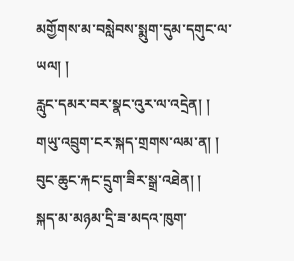མགྱོགས་མ་བསླེབས་སྨུག་དུམ་དགུང་ལ་ཡལ། །
རླུང་དམར་བར་སྣང་འུར་ལ་འདྲེན། །
གཡུ་འབྲུག་ངར་སྐད་གྲགས་ལམ་ན། །
བུང་ཆུང་རྐང་དྲུག་ཟིར་སྒྲ་འཐེན། །
སྐད་མ་མཉམ་དྲི་ཟ་མདའ་ཁུག་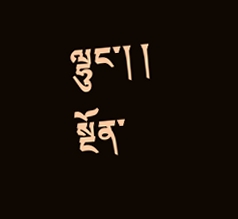ལྷུང་། །
སྔོན་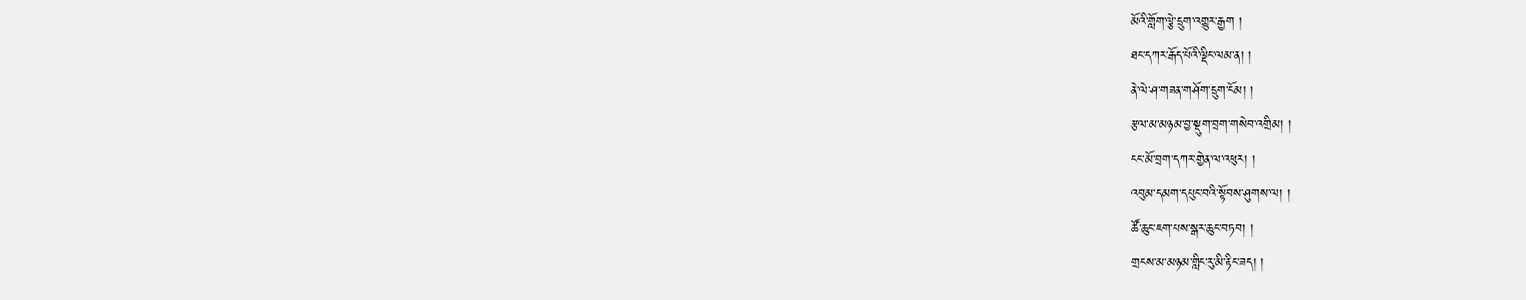མོའི་གློག་ལྕེ་དྲུག་འགྱུར་རྒྱག །
ཐང་དཀར་རྒོད་པོའི་ལྡིང་ལམ་ན། །
ནེ་ལེ་ཤ་གཟན་གཤོག་དྲུག་ངོམ། །
རྩལ་མ་མཉམ་བྱ་སྡུག་བྲག་གསེབ་འགྲིམ། །
ངང་མོ་བྲག་དཀར་གྱེན་ལ་འཕུར། །
འབུམ་དམག་དཔུང་བའི་སྟོབས་ཤུགས་ལ། །
ཚོ་ཆུང་ཇག་པས་སྒར་ཆུང་བཏབ། །
གྲངས་མ་མཉམ་གླིང་རུ་མི་རྟིང་ཟད། །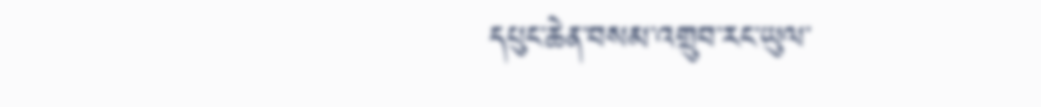དཔུང་ཆེན་བསམ་འགྲུབ་རང་ཡུལ་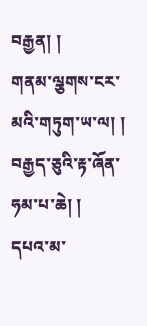བརྒྱན། །
གནམ་ལྕགས་ངར་མའི་གཏུག་ཡ་ལ། །
བརྒྱད་ཅུའི་རྟ་ཞོན་ཧམ་པ་ཆེ། །
དཔའ་མ་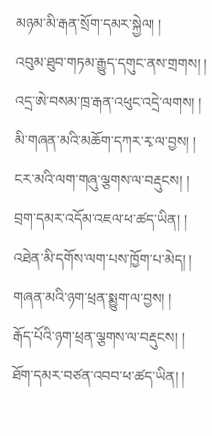མཉམ་མི་རྒན་སྲོག་དམར་སྐྱེལ། །
འབུམ་ཐུབ་གཏམ་རྒྱུད་དགུང་ནས་གྲགས། །
འདྲ་ཨེ་བསམ་ཁྲ་རྒན་འཕུང་འདྲེ་ལགས། །
མི་གཞན་མའི་མཆོག་དཀར་རྭ་ལ་བྱས། །
ངར་མའི་ལག་གཞུ་ལྕགས་ལ་བརྡུངས། །
བྲག་དམར་འདོམ་འཇལ་ཕ་ཚད་ཡིན། །
འཐེན་མི་དགོས་ལག་པས་ཁྱོག་པ་མེད། །
གཞན་མའི་ཉག་ཕྲན་སྨྱུག་ལ་བྱས། །
རྒོད་པོའི་ཉག་ཕྲན་ལྕགས་ལ་བརྡུངས། །
ཐོག་དམར་བཙན་འབབ་ཕ་ཚད་ཡིན། །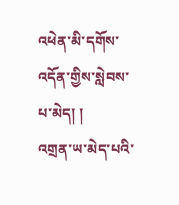འཕེན་མི་དགོས་འདོན་གྱིས་སླེབས་པ་མེད། །
འགྲན་ཡ་མེད་པའི་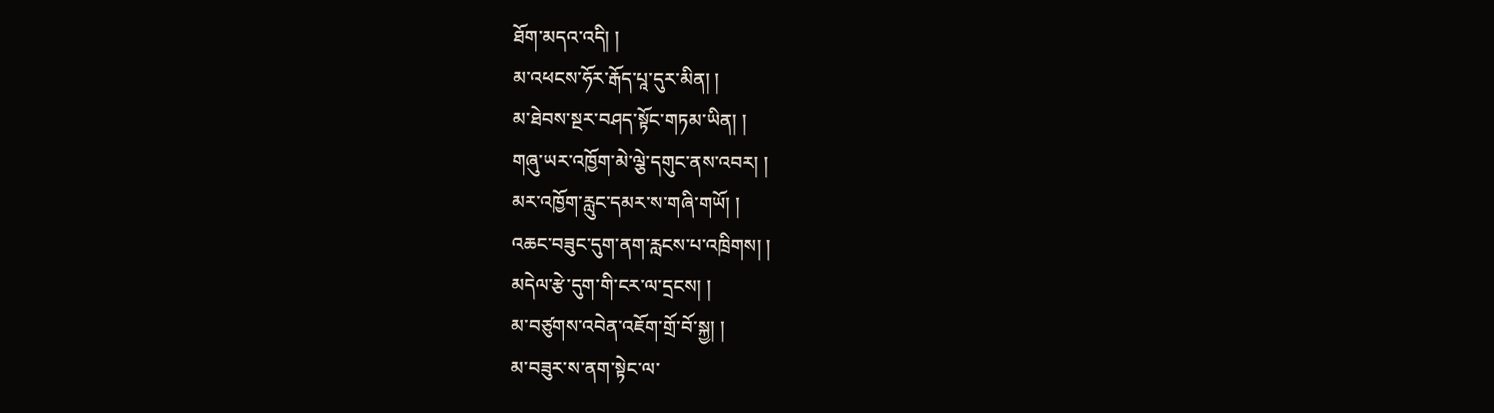ཐོག་མདའ་འདི། །
མ་འཕངས་ཧོར་རྒོད་པཱ་དུར་མིན། །
མ་ཐེབས་སྔར་བཤད་སྟོང་གཏམ་ཡིན། །
གཞུ་ཡར་འཁྱོག་མེ་ལྕེ་དགུང་ནས་འབར། །
མར་འཁྱོག་རླུང་དམར་ས་གཞི་གཡོ། །
འཆང་བཟུང་དུག་ནག་རླངས་པ་འཁྲིགས། །
མདེལ་རྩེ་དུག་གི་ངར་ལ་དྲངས། །
མ་བཙུགས་འབེན་འཇོག་གྲོ་བོ་སྐྱ། །
མ་བཟུར་ས་ནག་སྟེང་ལ་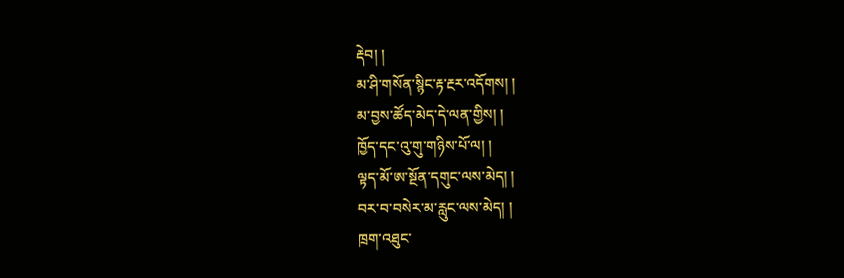རྡེབ། །
མ་ཤི་གསོན་སྙིང་རྟ་རྔར་འདོགས། །
མ་བྱས་ཚོད་མེད་དེ་ལན་གྱིས། །
ཁྱོད་དང་འུ་གུ་གཉིས་པོ་ལ། །
ལྟད་མོ་ཨ་སྔོན་དགུང་ལས་མེད། །
བར་བ་བསེར་མ་རླུང་ལས་མེད། །
ཁྲག་འཐུང་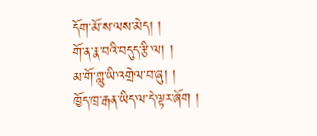དོག་མོ་ས་ལས་མེད། །
གོ་ན་རྣ་བའི་བདུད་རྩི་ལ། །
མ་གོ་གླུ་ཡི་འགྲེལ་བ་ཞུ། །
ཁྱོད་ཁྲ་རྒན་ཡིད་ལ་དེ་ལྟར་ཞོག །